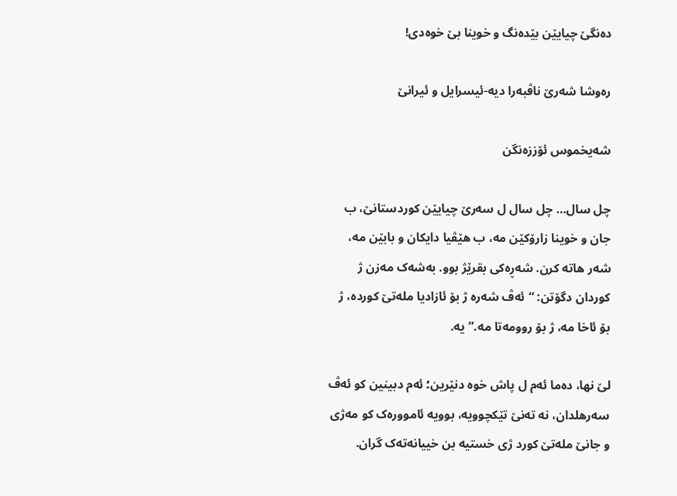دەنگێ چیایێن بێدەنگ و خوینا بێ خوەدی!

رەوشا شەرێ ناڤبەرا دیە-ئیسرایل و ئیرانێ

شەیخموس ئۆززەنگن

چل سال… چل سال ل سەرێ چیایێن کوردستانێ، ب جان و خوینا زارۆکێن مە، ب ھێڤیا دایکان و بابێن مە، شەر ھاتە کرن. شەڕەکی بقرێژ بوو. بەشەک مەزن ژ کوردان دگۆتن: “ئەڤ شەرە ژ بۆ ئازادیا ملەتێ کوردە، ژ بۆ ئاخا مە، ژ بۆ روومەتا مە.”یە.

لێ نھا، دەما ئەم ل پاش خوە دنێرین؛ ئەم دبینین کو ئەڤ سەرھلدان، نە تەنێ تێکچوویە، بوویە ئاموورەک کو مەژی و جانێ ملەتێ کورد ژی خستیە بن خییانەتەک گران.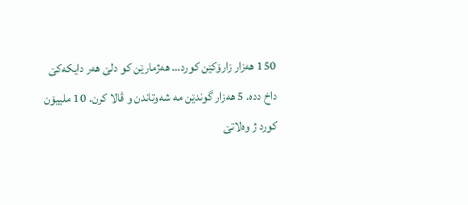150 ھەزار زارۆکێن کورد… ھەژمارێن کو دلێ ھەر دایکەکێ داخ ددە. 5 ھەزار گوندێن مە شەوتاندن و ڤالا کرن. 10 ملییۆن کورد ژ وەلاتێ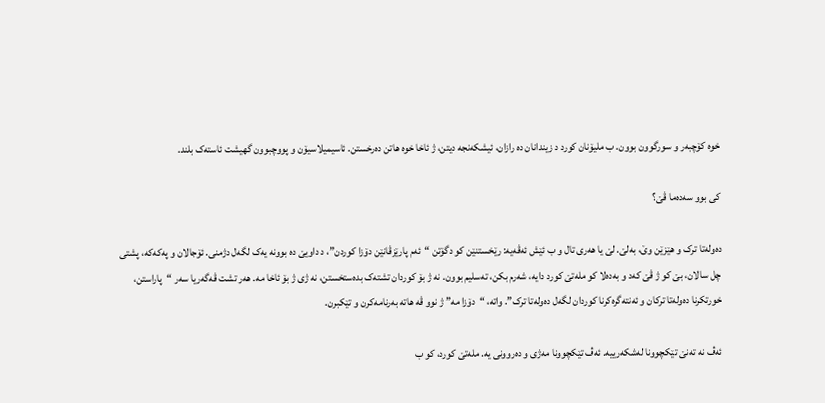خوە کۆچبەر و سورگوون بوون. ب ملیۆنان کورد د زیندانان دە رازان، ئیشکەنجە دیتن، ژ ئاخا خوە ھاتن دەرخستن. ئاسیمیلاسیۆن و پووچبوون گھیشت ئاستەک بلند.

کی بوو سەدەما ڤێ؟

دەولەتا ترک و ھێزێن وێ، بەلێ. لێ یا ھەری تال و ب ئێش ئەڤەیە: رێخستنێن کو دگۆتن “ئەم پارێزڤانێن دۆزا کوردن”، د داویێ دە بوونە یەک لگەل دژمنی. ئۆجالان و پەکەکە، پشتی چل سالان، بێ کو ژ ڤێ کەد و بەدەلا کو ملەتێ کورد دایە، شەرم بکن، تەسلیم بوون. نە ژ بۆ کوردان تشتەک بدەستخستن، نە ژی ژ بۆ ئاخا مە. ھەر تشت ڤەگەریا سەر “پاراستن، خورتکرنا دەولەتا ترکان و ئەنتەگرەکرنا کوردان لگەل دەولەتا ترک”. واتە، “دۆزا مە” ژ نوو ڤە ھاتە بەرنامەکرن و تێکبرن.

ئەڤ نە تەنێ تێکچوونا لەشکەرییە. ئەڤ تێکچوونا مەژی و دەروونی یە. ملەتێ کورد، کو ب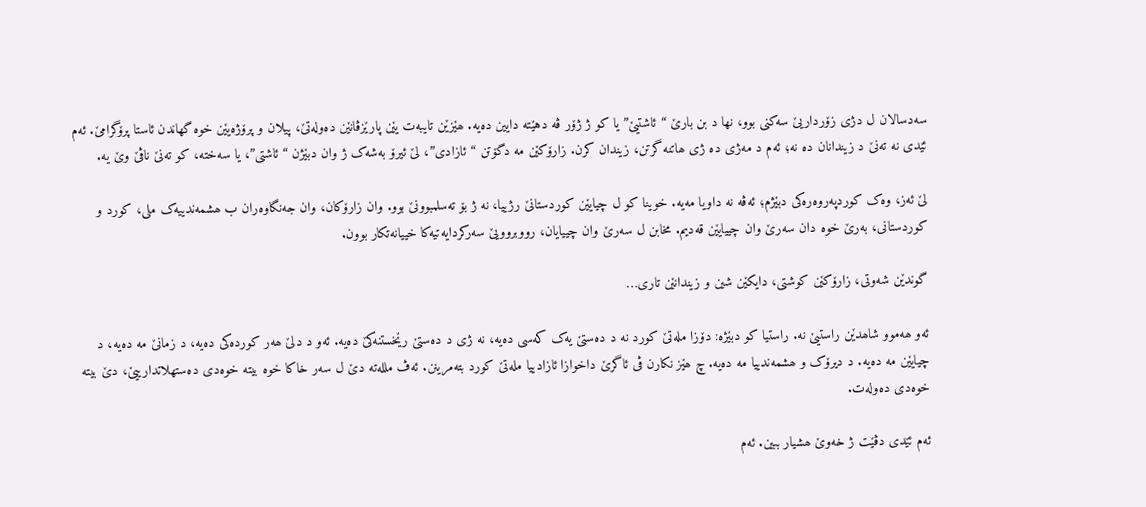سەدسالان ل دژی زۆرداریێ سەکنی بوو، نھا د بن بارێ “ئاشتیێ”یا کو ژ ژۆر ڤە دهێتە دایین دەیە. ھێزێن تایبەت یێن پارێزڤانێن دەولەتێ، پیلان و پرۆژەیێن خوە گھاندن ئاستا پرۆگرامێ. ئەم ئێدی نە تەنێ د زیندانان دە نە؛ ئەم د مەژی دە ژی ھاتنە گرتن، زیندان کرن. زارۆکێن مە دگۆتن “ئازادی”، لێ ئیرۆ بەشەک ژ وان دبێژن “ئاشتی”، یا سەختە، کو تەنێ ناڤێ وێ یە.

لێ ئەز، وەک کوردپەروەرەکی دبێژم؛ ئەڤە نە داویا مەیە. خوینا کو ل چیایێن کوردستانێ رژییا، نە ژ بۆ تەسلمبوونێ بوو. وان زارۆکان، وان جەنگاوەران ب ھشمەندییەک ملی، کورد و کوردستانی، بەرێ خوە دان سەرێ وان چییایێن قەدیم. مخابن ل سەرێ وان چییایان، رووبروویێ سەرکردایەتیەکا خییانەتکار بوون.

گوندێن شەوتی، زارۆکێن کوشتی، دایکێن شین و زیندانێن تاری…

ئەو ھەموو شاھدێن راستیێ نە. راستیا کو دبێژە: دۆزا ملەتێ کورد نە د دەستێ یەک کەسی دەیە، نە ژی د دەستێ رێخستنەکێ دەیە. ئەو د دلێ ھەر کوردەکی دەیە، د زمانێ مە دەیە، د چیایێن مە دەیە. د دیرۆک و ھشمەندییا مە دەیە. چ ھێز نکارن ڤی ئاگرێ داخوازا ئازادییا ملەتێ کورد بتەمرینن. ئەڤ مللەتە دێ ل سەر خاکا خوە بیتە خوەدی دەستھلاتدارییێ، دێ بیتە خوەدی دەولەت.

ئەم ئێدی دڤێت ژ خەوێ ھشیار ببین. ئەم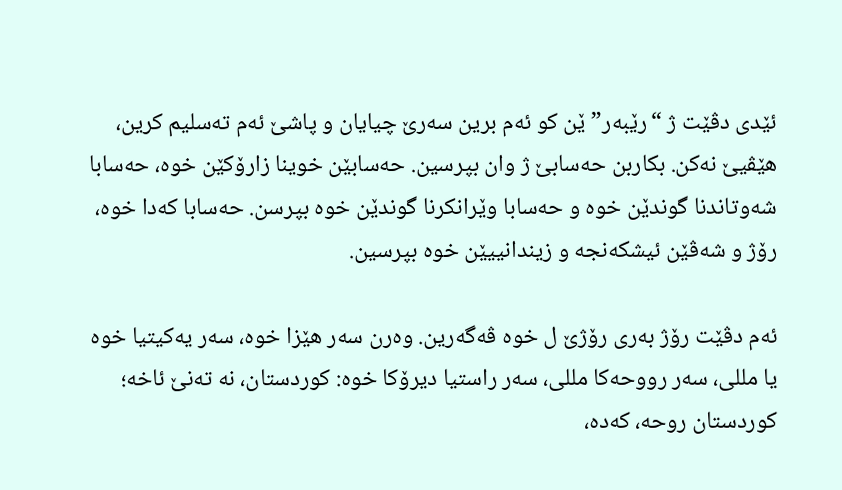ئێدی دڤێت ژ “رێبەر”ێن کو ئەم برین سەرێ چیایان و پاشێ ئەم تەسلیم کرین، ھێڤیێ نەکن. بکاربن حەسابێ ژ وان بپرسین. حەسابێن خوینا زارۆکێن خوە، حەسابا شەوتاندنا گوندێن خوە و حەسابا وێرانکرنا گوندێن خوە بپرسن. حەسابا کەدا خوە، رۆژ و شەڤێن ئیشکەنجە و زیندانییێن خوە بپرسین.

ئەم دڤێت رۆژ بەری رۆژێ ل خوە ڤەگەرین. وەرن سەر ھێزا خوە، سەر یەکیتیا خوە یا مللی، سەر رووحەکا مللی، سەر راستیا دیرۆکا خوە: کوردستان، نە تەنێ ئاخە؛ کوردستان روحە، کەدە،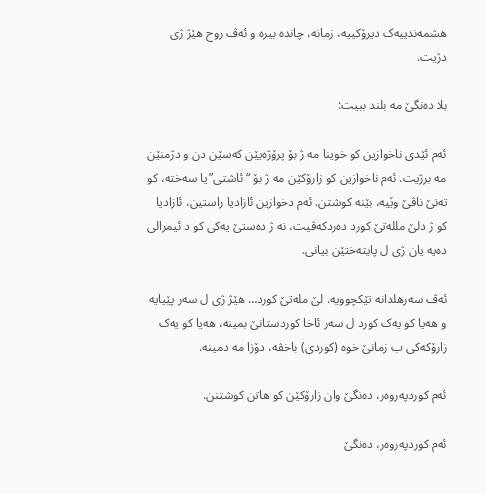ھشمەندییەک دیرۆکییە، زمانە، چاندە بیرە و ئەڤ روح هێژ ژی دژیت.

بلا دەنگێ مە بلند ببیت:

ئەم ئێدی ناخوازین کو خوینا مە ژ بۆ پرۆژەیێن کەسێن دن و دژمنێن مە برژیت. ئەم ناخوازین کو زارۆکێن مە ژ بۆ “ئاشتی”یا سەختە، کو تەنێ ناڤێ وێیە، بێنە کوشتن. ئەم دخوازین ئازادیا راستین، ئازادیا کو ژ دلێ مللەتێ کورد دەردکەڤیت، نە ژ دەستێ یەکی کو د ئیمرالی دەیە یان ژی ل پایتەختێن بیانی.

ئەڤ سەرھلدانە تێکچوویە. لێ ملەتێ کورد… هێژ ژی ل سەر پێیایە و ھەیا کو یەک کورد ل سەر ئاخا کوردستانێ بمینە، ھەیا کو یەک زارۆکەکی ب زمانێ خوە (کوردی) باخڤە، دۆزا مە دمینە.

ئەم کوردپەروەر، دەنگێ وان زارۆکێن کو ھاتن کوشتنن.

ئەم کوردپەروەر، دەنگێ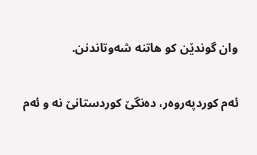وان گوندێن کو ھاتنە شەوتاندنن.

ئەم کوردپەروەر، دەنگێ کوردستانێ نە و ئەم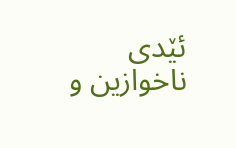ئێدی ناخوازین و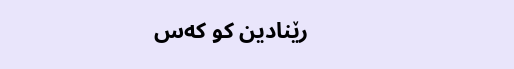رێنادین کو کەس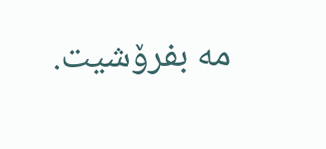مە بفرۆشیت.